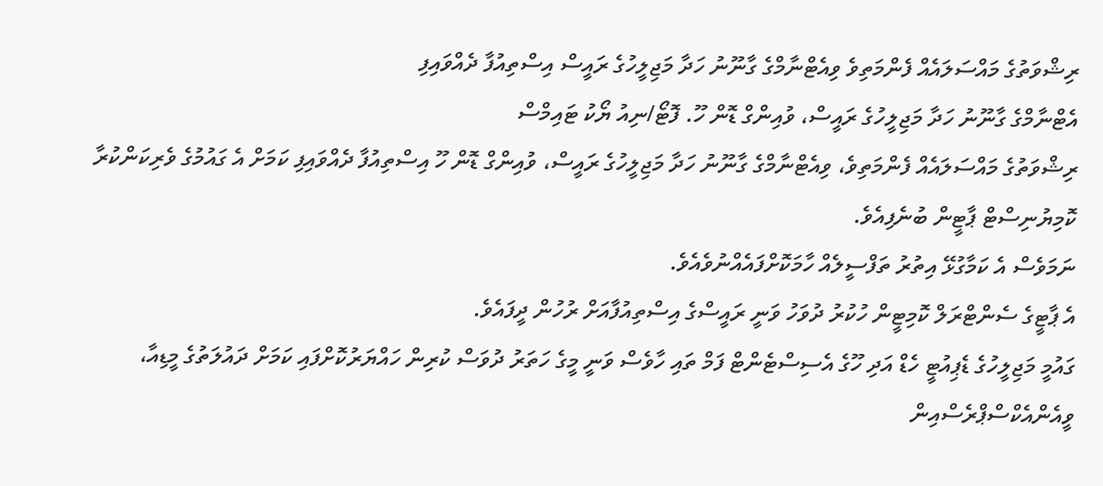ރިޝްވަތުގެ މައްސަލައެއް ފެންމަތިވެ ވިއެޓްނާމްގެ ގާނޫނު ހަދާ މަޖިލީހުގެ ރައީސް އިސްތިއުފާ ދެއްވައިފި
އެޓްނާމްގެ ގާނޫނު ހަދާ މަޖިލީހުގެ ރައީސް، ވުއިންގް ޑޮން ހޫ. ފޮޓޯ/ނިއު ޔޯކު ޓައިމްސް
ރިޝްވަތުގެ މައްސަލައެއް ފެންމަތިވެ، ވިއެޓްނާމްގެ ގާނޫނު ހަދާ މަޖިލީހުގެ ރައީސް، ވުއިންގް ޑޮން ހޫ އިސްތިއުފާ ދެއްވައިފި ކަމަށް އެ ގައުމުގެ ވެރިކަންކުރާ ކޮމިޔުނިސްޓް ޕާޓީން ބުނެފިއެވެ.
ނަމަވެސް އެ ކަމާގުޅޭ އިތުރު ތަފްސީލެއް ހާމަކޮށްފައެއްނުވެއެވެ.
އެ ޕާޓީގެ ސެންޓްރަލް ކޮމިޓީން ހުކުރު ދުވަހު ވަނީ ރައީސްގެ އިސްތިއުފާއަށް ރުހުން ދީފައެވެ.
ގައުމީ މަޖިލީހުގެ ޑެޕިއުޓީ ހެޑް އަދި ހޫގެ އެސިސްޓެންޓް ފަމް ތައި ހާވެސް ވަނީ މީގެ ހަތަރު ދުވަސް ކުރިން ހައްޔަރުކޮށްފައި ކަމަށް ދައުލަތުގެ މީޑިއާ، ވީއެންއެކްސްޕްރެސްއިން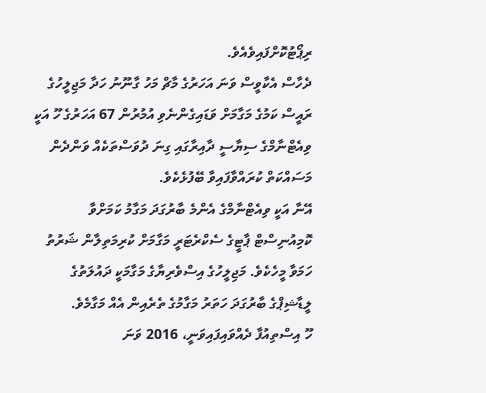ރިޕޯޓުކޮށްފައިވެއެވެ.
ދެހާސް އެކާވީސް ވަނަ އަހަރުގެ މާޗް މަހު ގާނޫނު ހަދާ މަޖިލީހުގެ ރައީސް ކަމުގެ މަގާމަށް ވަޑައިގެންނެވި އުމުރުން 67 އަހަރުގެ ހޫ އަކީ ވިއެޓްނާމްގެ ސިޔާސީ ދާއިރާގައި ގިނަ ދުވަސްތަކެއް ވަންދެން މަސައްކަތް ކުރައްވާފައިވާ ބޭފުޅެކެވެ.
އޭނާ އަކީ ވިއެޓްނާމްގެ އެންމެ ބާރުގަދަ މަގާމު ކަމަށްވާ ކޮމިއުނިސްޓް ޕާޓީގެ ސެކްރެޓަރީ މަގާމަށް ކުރިމަތިލާން ޝަރުތު ހަމަވާ މީހެކެވެ. މަޖިލީހުގެ އިސްވެރިޔާގެ މަގާމަކީ ދައުލަތުގެ ލީޑާޝިޕްގެ ބާރުގަދަ ހަތަރު މަގާމުގެ ތެރެއިން އެއް މަގާމެވެ.
ހޫ އިސްތިއުފާ ދެއްވައިފައިވަނީ، 2016 ވަނަ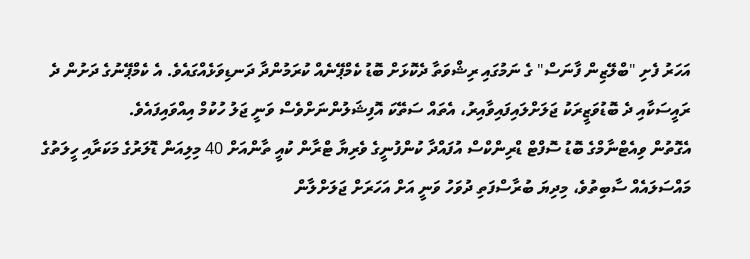އަހަރު ފެށި "ބްލޭޒިން ފާނަސް" ގެ ނަމުގައި ރިޝްވަތާ ދެކޮޅަށް ބޮޑު ކެމްޕޭނެއް ކުރަމުންދާ ދަނޑިވަޅެއްގައެވެ. އެ ކެމްޕޭނުގެ ދަށުން ދެ ރައީސަކާއި ދެ ބޮޑުވަޒީރަކު ޖަލަށްލައިފައިވާއިރު، އެތައް ސަތޭކަ އޮފިޝަލުންނަށްވެސް ވަނީ ޖަލު ހުކުމް އިއްވައިފައެވެ.
އެގޮތުން ވިއެޓްނާމްގެ ބޮޑު ސޮފްޓް ޑްރިންކްސް އުފައްދާ ކުންފުނީގެ ވެރިޔާ ޓްރާން ކުއީ ތާންއަށް 40 މިލިއަން ޑޮލަރުގެ މަކަރާއި ހީލަތުގެ މައްސަލައެއް ސާބިތުވެ، މިދިޔަ ބުރާސްފަތި ދުވަހު ވަނީ އަށް އަހަރަށް ޖަލަށްލާން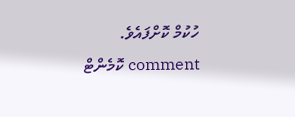ހުކުމް ކޮށްފައެވެ.
comment ކޮމެންޓް